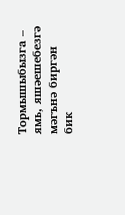Тормышыбызга – ямь, яшәешебезгә мәгънә биргән бик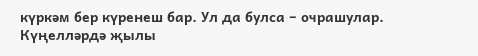күркәм бер күренеш бар. Ул да булса – очрашулар. Күңелләрдә җылы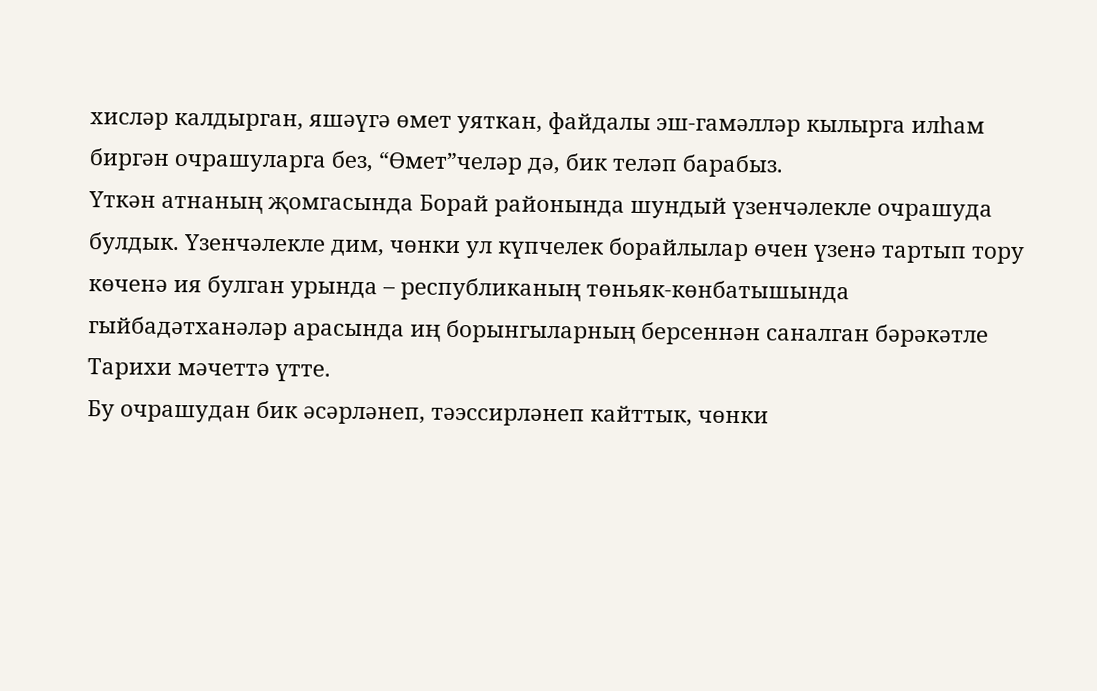хисләр калдырган, яшәүгә өмет уяткан, файдалы эш-гамәлләр кылырга илһам биргән очрашуларга без, “Өмет”челәр дә, бик теләп барабыз.
Үткән атнаның җомгасында Борай районында шундый үзенчәлекле очрашуда булдык. Үзенчәлекле дим, чөнки ул күпчелек борайлылар өчен үзенә тартып тору көченә ия булган урында – республиканың төньяк-көнбатышында гыйбадәтханәләр арасында иң борынгыларның берсеннән саналган бәрәкәтле Тарихи мәчеттә үтте.
Бу очрашудан бик әсәрләнеп, тәэссирләнеп кайттык, чөнки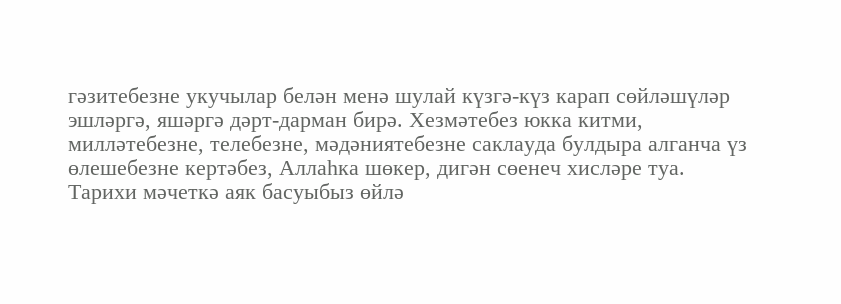гәзитебезне укучылар белән менә шулай күзгә-күз карап сөйләшүләр эшләргә, яшәргә дәрт-дарман бирә. Хезмәтебез юкка китми, милләтебезне, телебезне, мәдәниятебезне саклауда булдыра алганча үз өлешебезне кертәбез, Аллаһка шөкер, дигән сөенеч хисләре туа.
Тарихи мәчеткә аяк басуыбыз өйлә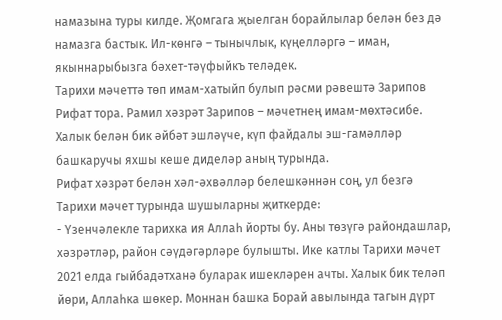намазына туры килде. Җомгага җыелган борайлылар белән без дә намазга бастык. Ил-көнгә – тынычлык, күңелләргә – иман, якыннарыбызга бәхет-тәүфыйкъ теләдек.
Тарихи мәчеттә төп имам-хатыйп булып рәсми рәвештә Зарипов Рифат тора. Рамил хәзрәт Зарипов – мәчетнең имам-мөхтәсибе. Халык белән бик әйбәт эшләүче, күп файдалы эш-гамәлләр башкаручы яхшы кеше диделәр аның турында.
Рифат хәзрәт белән хәл-әхвәлләр белешкәннән соң, ул безгә Тарихи мәчет турында шушыларны җиткерде:
- Үзенчәлекле тарихка ия Аллаһ йорты бу. Аны төзүгә райондашлар, хәзрәтләр, район сәүдәгәрләре булышты. Ике катлы Тарихи мәчет 2021 елда гыйбадәтханә буларак ишекләрен ачты. Халык бик теләп йөри, Аллаһка шөкер. Моннан башка Борай авылында тагын дүрт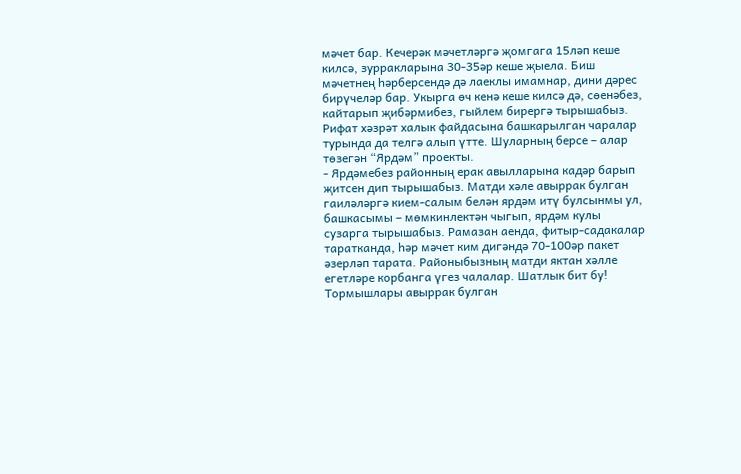мәчет бар. Кечерәк мәчетләргә җомгага 15ләп кеше килсә, зурракларына 30-35әр кеше җыела. Биш мәчетнең һәрберсендә дә лаеклы имамнар, дини дәрес бирүчеләр бар. Укырга өч кенә кеше килсә дә, сөенәбез, кайтарып җибәрмибез, гыйлем бирергә тырышабыз.
Рифат хәзрәт халык файдасына башкарылган чаралар турында да телгә алып үтте. Шуларның берсе – алар төзегән “Ярдәм” проекты.
- Ярдәмебез районның ерак авылларына кадәр барып җитсен дип тырышабыз. Матди хәле авыррак булган гаиләләргә кием-салым белән ярдәм итү булсынмы ул, башкасымы – мөмкинлектән чыгып, ярдәм кулы сузарга тырышабыз. Рамазан аенда, фитыр-садакалар таратканда, һәр мәчет ким дигәндә 70-100әр пакет әзерләп тарата. Районыбызның матди яктан хәлле егетләре корбанга үгез чалалар. Шатлык бит бу! Тормышлары авыррак булган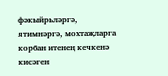фәкыйрьләргә, ятимнәргә, мохтаҗларга корбан итенең кечкенә кисәген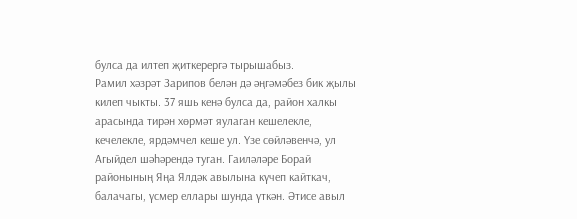булса да илтеп җиткерергә тырышабыз.
Рамил хәзрәт Зарипов белән дә әңгәмәбез бик җылы килеп чыкты. 37 яшь кенә булса да, район халкы арасында тирән хөрмәт яулаган кешелекле, кечелекле, ярдәмчел кеше ул. Үзе сөйләвенчә, ул Агыйдел шәһәрендә туган. Гаиләләре Борай районының Яңа Ялдәк авылына күчеп кайткач, балачагы, үсмер еллары шунда үткән. Әтисе авыл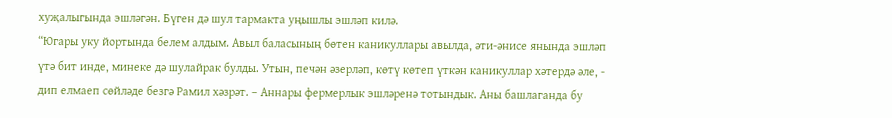хуҗалыгында эшләгән. Бүген дә шул тармакта уңышлы эшләп килә.
“Югары уку йортында белем алдым. Авыл баласының бөтен каникуллары авылда, әти-әнисе янында эшләп үтә бит инде, минеке дә шулайрак булды. Утын, печән әзерләп, көтү көтеп үткән каникуллар хәтердә әле, - дип елмаеп сөйләде безгә Рамил хәзрәт. – Аннары фермерлык эшләренә тотындык. Аны башлаганда бу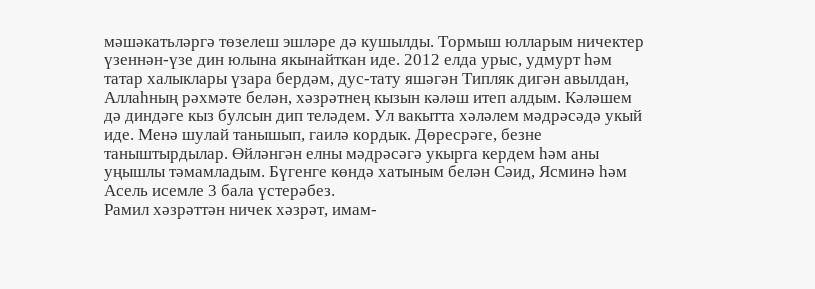мәшәкатьләргә төзелеш эшләре дә кушылды. Тормыш юлларым ничектер үзеннән-үзе дин юлына якынайткан иде. 2012 елда урыс, удмурт һәм татар халыклары үзара бердәм, дус-тату яшәгән Типляк дигән авылдан, Аллаһның рәхмәте белән, хәзрәтнең кызын кәләш итеп алдым. Кәләшем дә диндәге кыз булсын дип теләдем. Ул вакытта хәләлем мәдрәсәдә укый иде. Менә шулай танышып, гаилә кордык. Дөресрәге, безне таныштырдылар. Өйләнгән елны мәдрәсәгә укырга кердем һәм аны уңышлы тәмамладым. Бүгенге көндә хатыным белән Сәид, Ясминә һәм Асель исемле 3 бала үстерәбез.
Рамил хәзрәттән ничек хәзрәт, имам-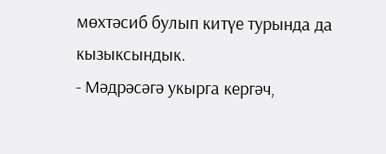мөхтәсиб булып китүе турында да кызыксындык.
- Мәдрәсәгә укырга кергәч,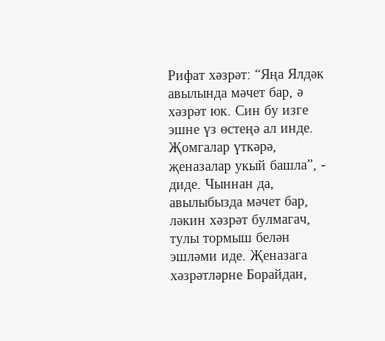Рифат хәзрәт: “Яңа Ялдәк авылында мәчет бар, ә хәзрәт юк. Син бу изге эшне үз өстеңә ал инде. Җомгалар үткәрә, җеназалар укый башла”, - диде. Чыннан да, авылыбызда мәчет бар, ләкин хәзрәт булмагач, тулы тормыш белән эшләми иде. Җеназага хәзрәтләрне Борайдан,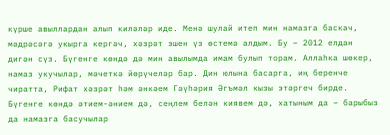күрше авыллардан алып киләләр иде. Менә шулай итеп мин намазга баскач, мәдрәсәгә укырга кергәч, хәзрәт эшен үз өстемә алдым. Бу – 2012 елдан дигән сүз. Бүгенге көндә дә мин авылымда имам булып торам. Аллаһка шөкер, намаз укучылар, мәчеткә йөрүчеләр бар. Дин юлына басарга, иң беренче чиратта, Рифат хәзрәт һәм әнкәем Гәүһәрия Әгъмәл кызы этәргеч бирде. Бүгенге көндә әтием-әнием дә, сеңлем белән киявем дә, хатыным да – барыбыз да намазга басучылар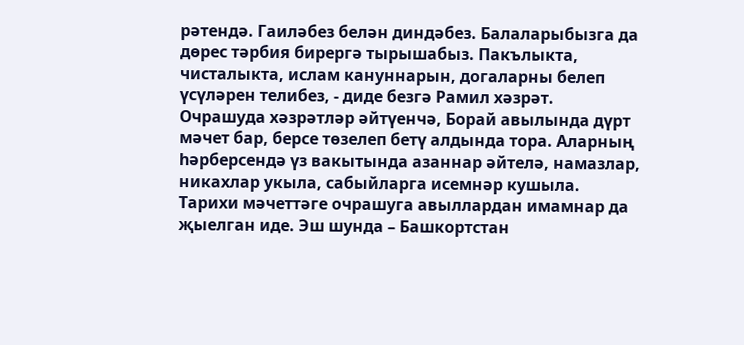рәтендә. Гаиләбез белән диндәбез. Балаларыбызга да дөрес тәрбия бирергә тырышабыз. Пакълыкта, чисталыкта, ислам кануннарын, догаларны белеп үсүләрен телибез, - диде безгә Рамил хәзрәт.
Очрашуда хәзрәтләр әйтүенчә, Борай авылында дүрт мәчет бар, берсе төзелеп бетү алдында тора. Аларның һәрберсендә үз вакытында азаннар әйтелә, намазлар, никахлар укыла, сабыйларга исемнәр кушыла.
Тарихи мәчеттәге очрашуга авыллардан имамнар да җыелган иде. Эш шунда – Башкортстан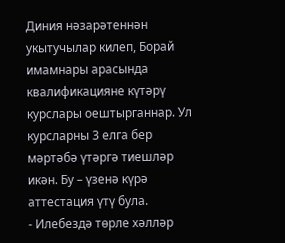Диния нәзарәтеннән укытучылар килеп, Борай имамнары арасында квалификацияне күтәрү курслары оештырганнар. Ул курсларны 3 елга бер мәртәбә үтәргә тиешләр икән. Бу – үзенә күрә аттестация үтү була.
- Илебездә төрле хәлләр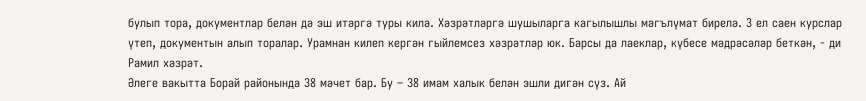булып тора, документлар белән дә эш итәргә туры килә. Хәзрәтләргә шушыларга кагылышлы мәгълүмат бирелә. 3 ел саен курслар үтеп, документын алып торалар. Урамнан килеп кергән гыйлемсез хәзрәтләр юк. Барсы да лаеклар, күбесе мәдрәсәләр беткән, - ди Рамил хәзрәт.
Әлеге вакытта Борай районында 38 мәчет бар. Бу – 38 имам халык белән эшли дигән сүз. Ай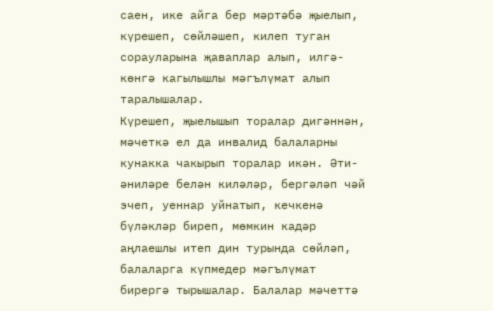саен, ике айга бер мәртәбә җыелып, күрешеп, сөйләшеп, килеп туган сорауларына җаваплар алып, илгә-көнгә кагылышлы мәгълүмат алып таралышалар.
Күрешеп, җыелышып торалар дигәннән, мәчеткә ел да инвалид балаларны кунакка чакырып торалар икән. Әти-әниләре белән киләләр, бергәләп чәй эчеп, уеннар уйнатып, кечкенә бүләкләр биреп, мөмкин кадәр аңлаешлы итеп дин турында сөйләп, балаларга күпмедер мәгълүмат бирергә тырышалар. Балалар мәчеттә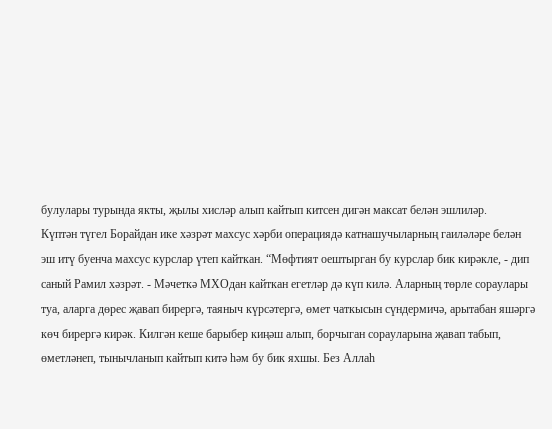булулары турында якты, җылы хисләр алып кайтып китсен дигән максат белән эшлиләр.
Күптән түгел Борайдан ике хәзрәт махсус хәрби операциядә катнашучыларның гаиләләре белән эш итү буенча махсус курслар үтеп кайткан. “Мөфтият оештырган бу курслар бик кирәкле, - дип саный Рамил хәзрәт. - Мәчеткә МХОдан кайткан егетләр дә күп килә. Аларның төрле сораулары туа, аларга дөрес җавап бирергә, таяныч күрсәтергә, өмет чаткысын сүндермичә, арытабан яшәргә көч бирергә кирәк. Килгән кеше барыбер киңәш алып, борчыган сорауларына җавап табып, өметләнеп, тынычланып кайтып китә һәм бу бик яхшы. Без Аллаһ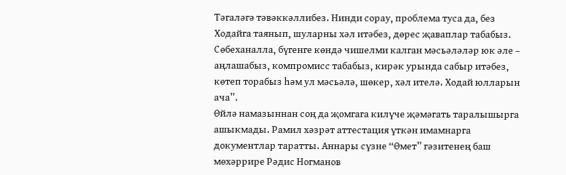Тәгаләгә тәвәккәллибез. Нинди сорау, проблема туса да, без Ходайга таянып, шуларны хәл итәбез, дөрес җаваплар табабыз. Сөбеханалла, бүгенге көндә чишелми калган мәсьәләләр юк әле – аңлашабыз, компромисс табабыз, кирәк урында сабыр итәбез, көтеп торабыз һәм ул мәсьәлә, шөкер, хәл ителә. Ходай юлларын ача”.
Өйлә намазыннан соң да җомгага килүче җәмәгать таралышырга ашыкмады. Рамил хәзрәт аттестация үткән имамнарга документлар таратты. Аннары сүзне “Өмет” гәзитенең баш мөхәррире Рәдис Ногманов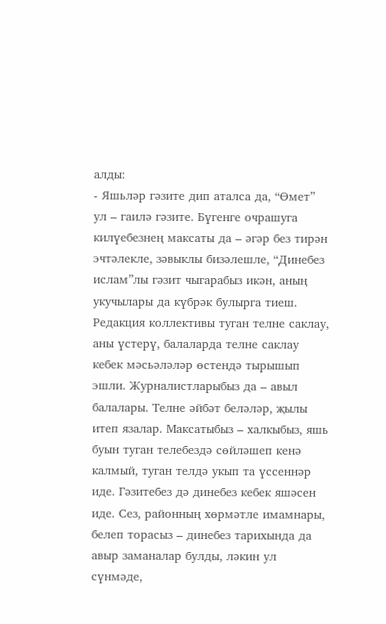алды:
- Яшьләр гәзите дип аталса да, “Өмет” ул – гаилә гәзите. Бүгенге очрашуга килүебезнең максаты да – әгәр без тирән эчтәлекле, зәвыклы бизәлешле, “Динебез ислам”лы гәзит чыгарабыз икән, аның укучылары да күбрәк булырга тиеш. Редакция коллективы туган телне саклау, аны үстерү, балаларда телне саклау кебек мәсьәләләр өстендә тырышып эшли. Журналистларыбыз да – авыл балалары. Телне әйбәт беләләр, җылы итеп язалар. Максатыбыз – халкыбыз, яшь буын туган телебездә сөйләшеп кенә калмый, туган телдә укып та үссеннәр иде. Гәзитебез дә динебез кебек яшәсен иде. Сез, районның хөрмәтле имамнары, белеп торасыз – динебез тарихында да авыр заманалар булды, ләкин ул сүнмәде,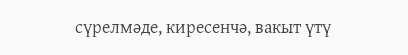сүрелмәде, киресенчә, вакыт үтү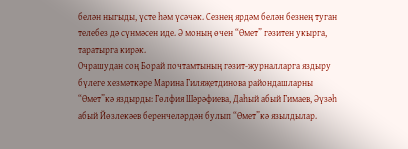белән ныгыды, үсте һәм үсәчәк. Сезнең ярдәм белән безнең туган телебез дә сүнмәсен иде. Ә моның өчен “Өмет” гәзитен укырга, таратырга кирәк.
Очрашудан соң Борай почтамтының гәзит-журналларга яздыру бүлеге хезмәткәре Марина Гиляҗетдинова райондашларны “Өмет”кә яздырды: Гөлфия Шәрәфиева, Даһый абый Гимаев, Әүзәһ абый Йөзлекәев беренчеләрдән булып “Өмет”кә язылдылар.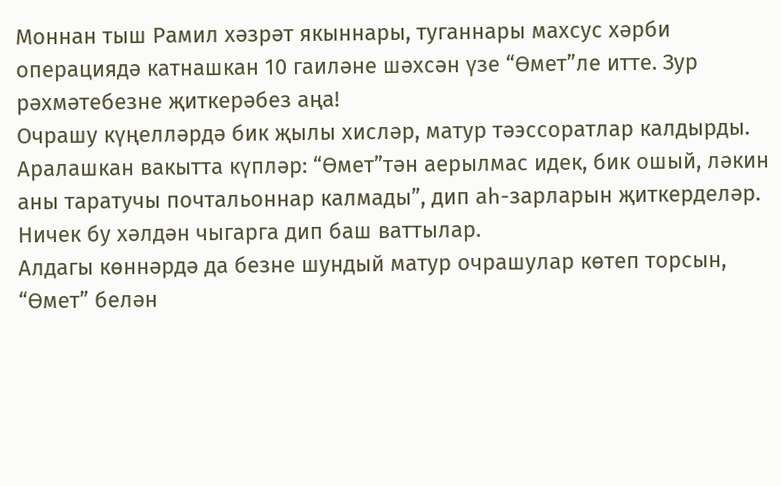Моннан тыш Рамил хәзрәт якыннары, туганнары махсус хәрби операциядә катнашкан 10 гаиләне шәхсән үзе “Өмет”ле итте. Зур рәхмәтебезне җиткерәбез аңа!
Очрашу күңелләрдә бик җылы хисләр, матур тәэссоратлар калдырды. Аралашкан вакытта күпләр: “Өмет”тән аерылмас идек, бик ошый, ләкин аны таратучы почтальоннар калмады”, дип аһ-зарларын җиткерделәр. Ничек бу хәлдән чыгарга дип баш ваттылар.
Алдагы көннәрдә да безне шундый матур очрашулар көтеп торсын, “Өмет” белән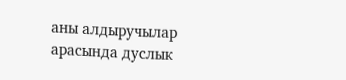аны алдыручылар арасында дуслык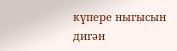күпере ныгысын дигән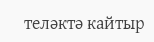теләктә кайтыр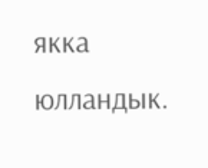якка юлландык.